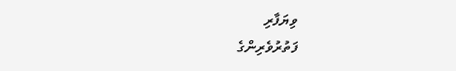ވިޔަފާރި
ފަތުރުވެރިންގެ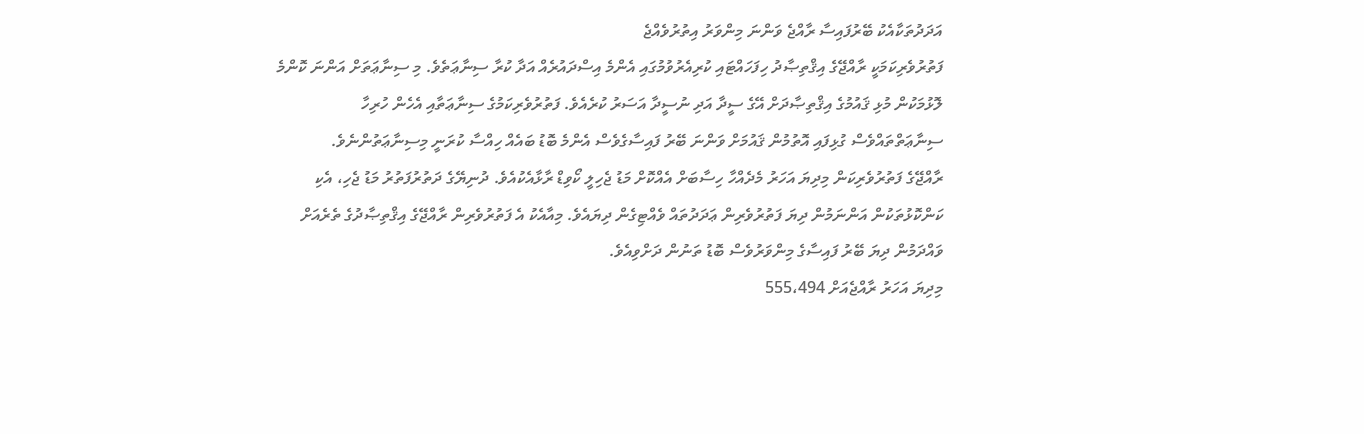އަދަދުތަކާއެކު ބޭރުފައިސާ ރާއްޖެ ވަންނަ މިންވަރު އިތުރުވެއްޖެ
ފަތުރުވެރިކަމަކީ ރާއްޖޭގެ އިޤްތިޞާދު ހިފަހައްޓައި ކުރިއެރުވުމުގައި އެންމެ އިސްދައުރެއް އަދާ ކުރާ ސިނާޢަތެވެ. މި ސިނާޢަތަށް އަންނަ ކޮންމެ ލޮޅުމަކުން މުޅި ޤައުމުގެ އިޤްތިޞާދަށް އޭގެ ސީދާ އަދި ނުސީދާ އަސަރު ކުރެއެވެ. ފަތުރުވެރިކަމުގެ ސިނާޢަތާއި އެހެން ހުރިހާ ސިނާޢަތްތައްވެސް ގުޅިފައި އޮތުމުން ޤައުމަށް ވަންނަ ބޭރު ފައިސާގެވެސް އެންމެ ބޮޑު ބައެއް ހިއްސާ ކުރަނީ މިސިނާޢަތުންނެވެ.
ރާއްޖޭގެ ފަތުރުވެރިކަން މިދިޔަ އަހަރު މެދެއްހާ ހިސާބަށް އެއްކޮށް މަޑު ޖެހިލީ ކޯވިޑް ރާޅާއެކުއެވެ. ދުނިޔޭގެ ދަތުރުފަތުރު މަޑު ޖެހި، އެކި ކަންކޮޅުތަކުން އަންނަމުން ދިޔަ ފަތުރުވެރިން ޢަދަދުތައް ވެއްޓިގެން ދިޔައެވެ. މިއާއެކު އެ ފަތުރުވެރިން ރާއްޖޭގެ އިޤްތިޞާދުގެ ތެރެއަށް ވައްދަމުން ދިޔަ ބޭރު ފައިސާގެ މިންވަރުވެސް ބޮޑު ތަނުން ދަށްވިއެވެ.
މިދިޔަ އަހަރު ރާއްޖެއަށް 555،494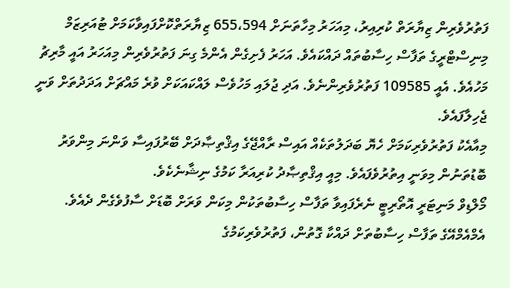ފަތުރުވެރިން ޒިޔާރަތް ކުރިއިރު، މިއަހަރު މިހާތަނަށް 655،594 ޒިޔާރަތްކޮށްފައިވާކަމަށް ޓުއަރިޒަމް މިނިސްޓްރީގެ ތަފާސް ހިސާބުތައް ދައްކައެވެ. އަހަރު ފެށިގެން އެންމެ ގިނަ ފަތުރުވެރިން މިއަހަރު އައީ މާރިޗު މަހުއެވެ. އެއީ 109585 ފަތުރުވެރިންނެވެ. އަދި ޖުލައި މަހުވެސް ލައްކައަކަށް ވުރެ މައްޗަށް އަދަދުތަށް ވަނީ ޖެހިލާފައެވެ.
މިއާއެކު ފަތުރުވެރިކަމަށް ހެޔޮ ބަދަލުތަކެއް އައިސް ރާއްޖޭގެ އިޤްތިޞާދަށް ބޭރުފައިސާ ވަންނަ މިންވަރު ބޮޑުތަނުން މިވަނީ އިތުރުވެފައެވެ. މިއީ އިޤްތިޞާދު ކުރިއަރާ ކަމުގެ ނިޝާނެކެވެ.
މޯލްޑިވް މަނިޓަރީ އޮތޯރިޓީ ނެރެފައިވާ ތަފާސް ހިސާބުތަކުން މިކަން ވަރަށް ބޮޑަށް ސާފުވެގެން ދެއެވެ. އެމްއެމްއޭގެ ތަފާސް ހިސާބުތަށް ދައްކާ ގޮތުން، ފަތުރުވެރިކަމުގެ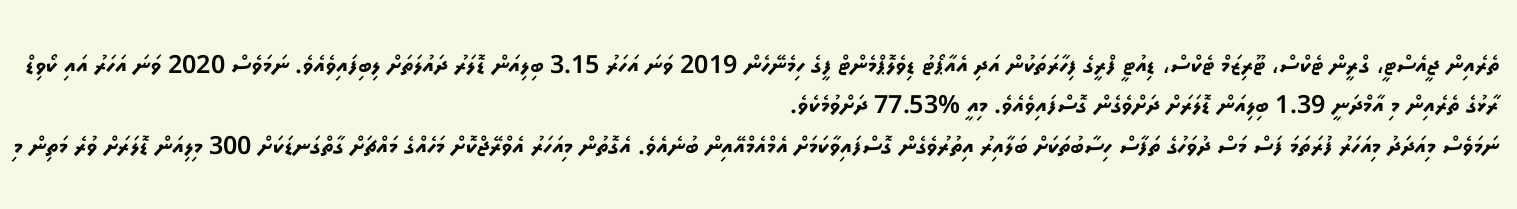ތެރެއިން ޖީއެސްޓީ، ގްރީން ޓެކްސް، ޓޫރިޒަމް ޓެކްސް، ޑިއުޓީ ފްރީގެ ފިހާރަތަކުން އަދި އެއާޕޯޓު ޑިވެލޮޕްމެންޓް ފީގެ ހިމެނޭހެން 2019 ވަނަ އަހަރު 3.15 ބިލިއަން ޑޮލަރު ދައުލަތަށް ލިބިފައިވެއެވެ. ނަމަވެސް 2020 ވަނަ އަހަރު އައި ކޯވިޑް ރާޅުގެ ތެރެއިން މި އާމްދަނީ 1.39 ބިލިއަން ޑޮލަރަށް ދަށްވެގެން ގޮސްފައިވެއެވެ. މިއީ %77.53 ދަށްވުމެކެވެ.
ނަމަވެސް މިއަދަދު މިއަހަރު ފުރަތަމަ ފަސް މަސް ދުވަހުގެ ތަފާސް ހިސާބުތަކަށް ބަލާއިރު އިތުރުވެގެން ގޮސްފައިވާކަމަށް އެމްއެމްއޭއިން ބުނެއެވެ. އެގޮތުން މިއަހަރު އެވްރޭޖްކޮށް މަހެއްގެ މައްޗަށް ގާތްގަނޑަކަށް 300 މިލިއަން ޑޮލަރަށް ވުރެ މަތިން މި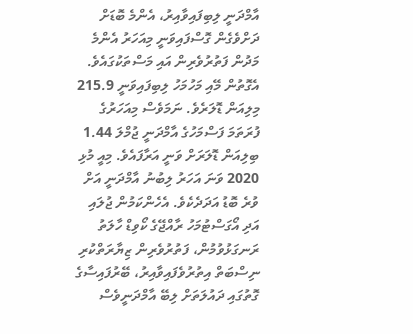އާމްދަނީ ލިބިފައިވާއިރު، އެންމެ ބޮޑަށް ދަށްވެގެން ގޮސްފައިވަނީ މިއަހަރު އެންމެ މަދުން ފަތުރުވެރިން އައި މަސްތަކުގައެވެ. އެގޮތުން މޭއި މަހުމަހު ލިބިފައިވަނީ 215.9 މިލިއަން ޑޮލަރެވެ. ނަމަވެސް މިއަހަރުގެ ފުރަތަމަ ފަސްމަހުގެ އާމްދަނީ ޖުމްލަ 1.44 ބިލިއަން ޑޮލަރަށް ވަނީ އަރާފައެވެ. މިއީ މުޅި 2020 ވަނަ އަހަރު ލިބުނު އާމްދަނީ އަށް ވުރެ ބޮޑު އަދަދެކެވެ. އެހެންކަމުން ޖުލައި އަދި އޯގަސްޓުމަހު ރާއްޖޭގެ ކޯވިޑް ހާލަތު ރަނގަޅުވުމުން، ފަތުރުވެރިން ޒިޔާރަތްކުރި ނިސްބަތް އިތުރުވެފައިވާއިރު، ބޭރުފައިސާގެ ގޮތުގައި ދައުލަތަށް ލިބޭ އާމްދަނީވެސް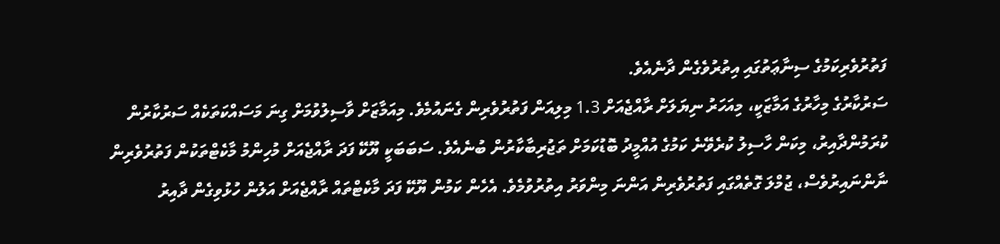ފަތުރުވެރިކަމުގެ ސިނާޢަތުގައި އިތުރުވެގެން ދާނެއެވެ.
ސަރުކާރުގެ މިހާރުގެ އަމާޒަކީ، މިއަހަރު ނިޔަލަށް ރާއްޖެއަށް 1.3 މިލިއަން ފަތުރުވެރިން ގެނައުމެވެ. މިއަމާޒަށް ވާސިލުވުމަށް ގިނަ މަސައްކަތަކެއް ސަރުކާރުން ކުރަމުންދާއިރު، މިކަން ހާސިލު ކުރެވޭނެ ކަމުގެ އުއްމީދު ބޮޑުކަމަށް ތަޖުރިބާކާރުން ބުނެއެވެ. ސަބަބަކީ ޔޫކޭ ފަދަ ރާއްޖެއަށް މުހިންމު މާކެޓްތަކުން ފަތުރުވެރިން ނާންނައިރުވެސް، ޖުމްލަ ގޮތެއްގައި ފަތުރުވެރިން އަންނަ މިންވަރު އިތުރުވުމެވެ. އެހެން ކަމުން ޔޫކޭ ފަދަ މާކެޓްތައް ރާއްޖެއަށް އަލުން ހުޅުވިގެން ދާއިރު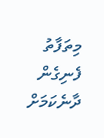މިތަފާތު ފެނިގެން ދާނެކަމަށް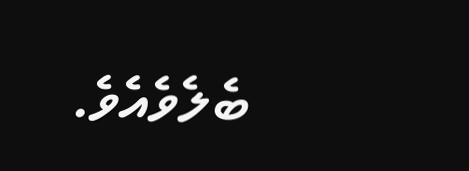ބެލެވެއެވެ.